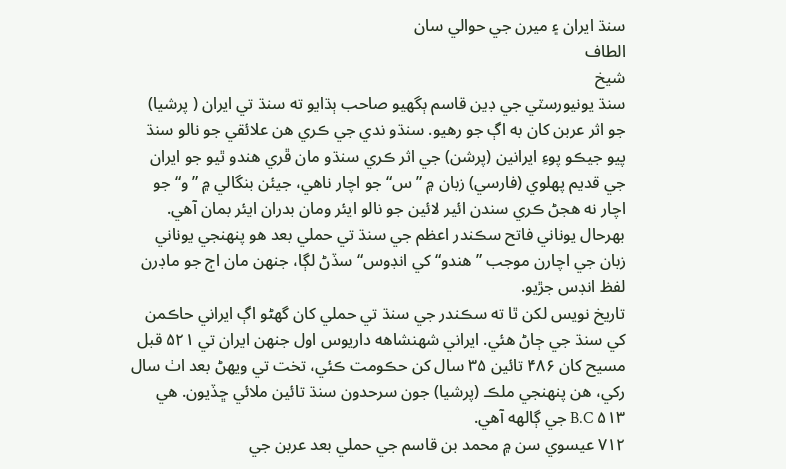سنڌ ايران ۽ ميرن جي حوالي سان
الطاف
شيخ
سنڌ يونيورسٽي جي ڊين قاسم ٻگهيو صاحب ٻڌايو ته سنڌ تي ايران ( پرشيا) جو اثر عربن کان به اڳ جو رهيو. سنڌو ندي جي ڪري هن علائقي جو نالو سنڌ پيو جيڪو پوءِ ايرانين (پرشن) جي اثر ڪري سنڌو مان ڦري هندو ٿيو جو ايران جي قديم پهلوي (فارسي) زبان ۾ ”س“ جو اچار ناهي، جيئن بنگالي ۾ ”و“ جو اچار نه هجڻ ڪري سندن ائير لائين جو نالو ايئر ومان بدران ايئر بمان آهي. بهرحال يوناني فاتح سڪندر اعظم جي سنڌ تي حملي بعد هو پنهنجي يوناني زبان جي اچارن موجب ”هندو“ کي انڊوس“ سڏڻ لڳا، جنهن مان اڄ جو ماڊرن لفظ انڊس جڙيو.
تاريخ نويس لکن ٿا ته سڪندر جي سنڌ تي حملي کان گهڻو اڳ ايراني حاڪمن کي سنڌ جي ڄاڻ هئي. ايراني شهنشاهه داريوس اول جنهن ايران تي ۵۲۱ قبل مسيح کان ۴۸۶ تائين ۳۵ سال کن حڪومت ڪئي، تخت تي ويهڻ بعد اٺ سال رکي، هن پنهنجي ملڪ (پرشيا) جون سرحدون سنڌ تائين ملائي ڇڏيون. هي B.C ۵۱۳ جي ڳالهه آهي.
۷۱۲ عيسوي سن ۾ محمد بن قاسم جي حملي بعد عربن جي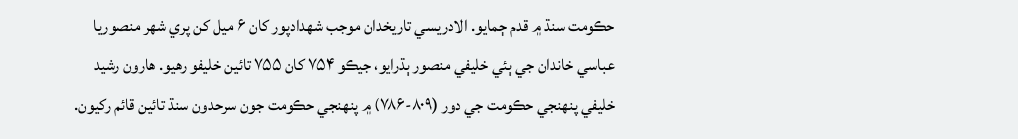حڪومت سنڌ ۾ قدم ڄمايو. الادريسي تاريخدان موجب شهدادپور کان ۶ ميل کن پري شهر منصوريا عباسي خاندان جي ٻئي خليفي منصور ٻڌرايو، جيڪو ۷۵۴ کان ۷۵۵ تائين خليفو رهيو. هارون رشيد خليفي پنهنجي حڪومت جي دور (۸۰۹-۷۸۶) ۾ پنهنجي حڪومت جون سرحدون سنڌ تائين قائم رکيون.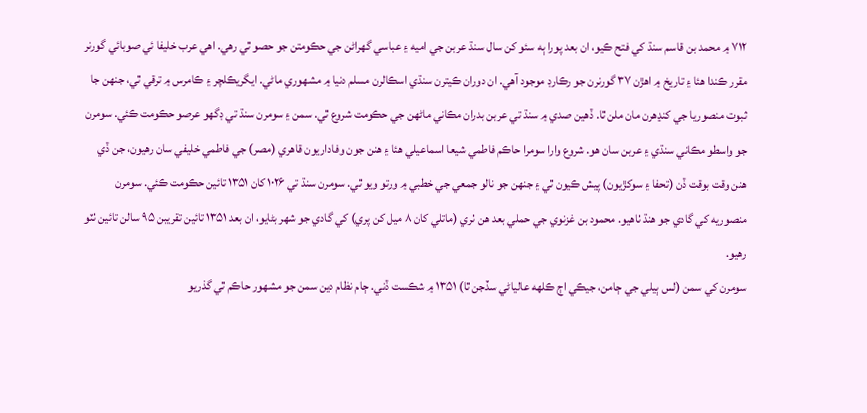۷۱۲ ۾ محمد بن قاسم سنڌ کي فتح ڪيو، ان بعد پورا ٻه سئو کن سال سنڌ عربن جي اميه ۽ عباسي گهراڻن جي حڪومتن جو حصو ٿي رهي. اهي عرب خليفا ئي صوبائي گورنر مقرر ڪندا هئا ۽ تاريخ ۾ اهڙن ۳۷ گورنرن جو رڪارڊ موجود آهي. ان دوران ڪيترن سنڌي اسڪالرن مسلم دنيا ۾ مشهوري ماڻي. ايگريڪلچر ۽ ڪامرس ۾ ترقي ٿي، جنهن جا ثبوت منصوريا جي کنڍهرن مان ملن ٿا. ڏهين صدي ۾ سنڌ تي عربن بدران مڪاني ماڻهن جي حڪومت شروع ٿي. سمن ۽ سومرن سنڌ تي ڊگهو عرصو حڪومت ڪئي. سومرن جو واسطو مڪاني سنڌي ۽ عربن سان هو. شروع وارا سومرا حاڪم فاطمي شيعا اسماعيلي هئا ۽ هنن جون وفاداريون قاهري (مصر) جي فاطمي خليفي سان رهيون، جن ڏي هنن وقت بوقت ڏن (تحفا ۽ سوکڙيون) پيش ڪيون ٿي ۽ جنهن جو نالو جمعي جي خطبي ۾ ورتو ويو ٿي. سومرن سنڌ تي ۱۰۲۶ کان ۱۳۵۱ تائين حڪومت ڪئي. سومرن منصوريه کي گادي جو هنڌ ٺاهيو. محمود بن غزنوي جي حملي بعد هن ٺري (ماتلي کان ۸ ميل کن پري) کي گادي جو شهر بڻايو، ان بعد ۱۳۵۱ تائين تقريبن ۹۵ سالن تائين ٺٽو رهيو.
سومرن کي سمن (لس ٻيلي جي ڄامن، جيڪي اڄ ڪلهه عالياڻي سڏجن ٿا) ۱۳۵۱ ۾ شڪست ڏني. ڄام نظام دين سمن جو مشهور حاڪم ٿي گذريو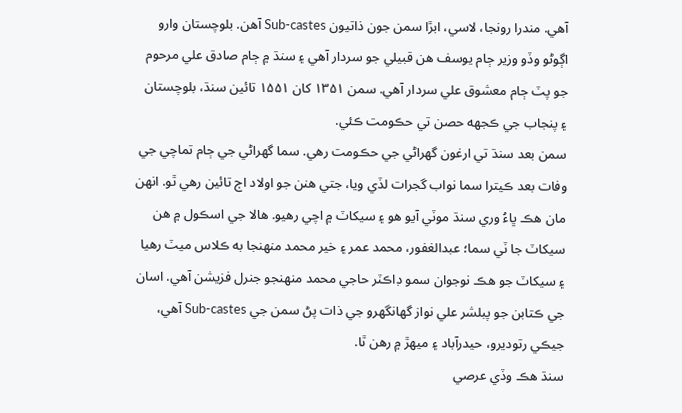آهي. مندرا رونجا، لاسي، ابڙا سمن جون ذاتيون Sub-castes آهن. بلوچستان وارو اڳوڻو وڏو وزير ڄام يوسف هن قبيلي جو سردار آهي ۽ سنڌ ۾ ڄام صادق علي مرحوم جو پٽ ڄام معشوق علي سردار آهي. سمن ۱۳۵۱ کان ۱۵۵۱ تائين سنڌ، بلوچستان ۽ پنجاب جي ڪجهه حصن تي حڪومت ڪئي.
سمن بعد سنڌ تي ارغون گهراڻي جي حڪومت رهي. سما گهراڻي جي ڄام تماچي جي وفات بعد ڪيترا سما نواب گجرات لڏي ويا، جتي هنن جو اولاد اڄ تائين رهي ٿو. انهن مان هڪ ڀاءُ وري سنڌ موٽي آيو هو ۽ سيکاٽ ۾ اچي رهيو. هالا جي اسڪول ۾ هن سيکاٽ جا ٽي سما؛ عبدالغفور، محمد عمر ۽ خير محمد منهنجا به ڪلاس ميٽ رهيا ۽ سيکاٽ جو هڪ نوجوان سمو ڊاڪٽر حاجي محمد منهنجو جنرل فزيشن آهي. اسان جي ڪتابن جو پبلشر علي نواز گهانگهرو جي ذات پڻ سمن جي Sub-castes آهي، جيڪي رتوديرو، حيدرآباد ۽ ميهڙ ۾ رهن ٿا.
سنڌ هڪ وڏي عرصي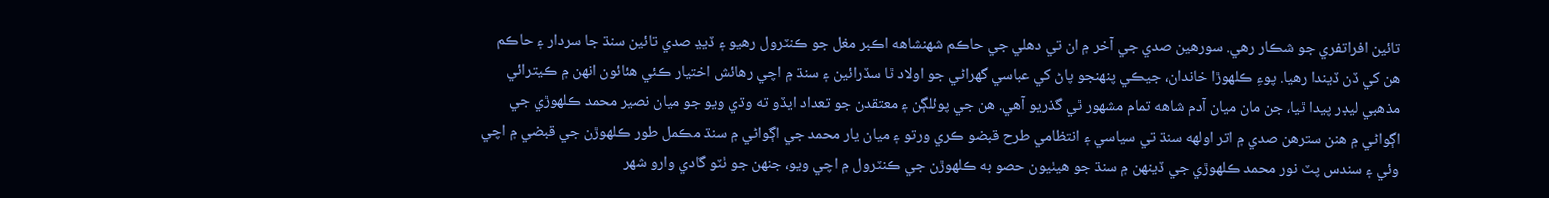تائين افراتفري جو شڪار رهي. سورهين صدي جي آخر ۾ ان تي دهلي جي حاڪم شهنشاهه اڪبر مغل جو ڪنٽرول رهيو ۽ ڏيڍ صدي تائين سنڌ جا سردار ۽ حاڪم هن کي ڏن ڏيندا رهيا. پوءِ ڪلهوڙا خاندان، جيڪي پنهنجو پاڻ کي عباسي گهراڻي جو اولاد ٿا سڏرائين ۽ سنڌ ۾ اچي رهائش اختيار ڪئي هئائون انهن ۾ ڪيترائي مذهبي ليڊر پيدا ٿيا، جن مان ميان آدم شاهه تمام مشهور ٿي گذريو آهي. هن جي پوئلڳن ۽ معتقدن جو تعداد ايڏو ته وڌي ويو جو ميان نصير محمد ڪلهوڙي جي اڳواڻي ۾ هنن سترهن صدي ۾ اتر اولهه سنڌ تي سياسي ۽ انتظامي طرح قبضو ڪري ورتو ۽ ميان يار محمد جي اڳواڻي ۾ سنڌ مڪمل طور ڪلهوڙن جي قبضي ۾ اچي وئي ۽ سندس پٽ نور محمد ڪلهوڙي جي ڏينهن ۾ سنڌ جو هيٺيون حصو به ڪلهوڙن جي ڪنٽرول ۾ اچي ويو، جنهن جو ٺٽو گادي وارو شهر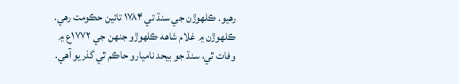رهيو. ڪلهوڙن جي سنڌ تي ۱۷۸۴ تائين حڪومت رهي. ڪلهوڙن ۾ غلام شاهه ڪلهوڙو جنهن جي ۱۷۷۲ع ۾ وفات ٿي، سنڌ جو بيحد ناميارو حاڪم ٿي گذريو آهي.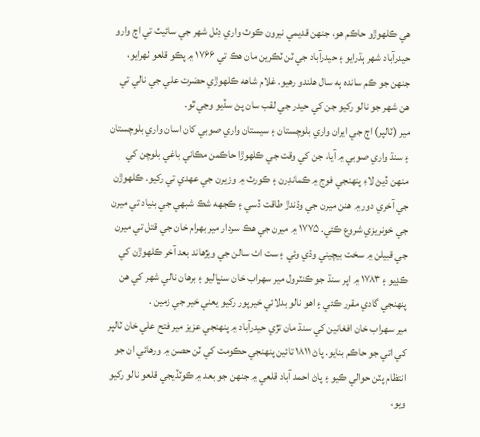هي ڪلهوڙو حاڪم هو، جنهن قديمي نيرون ڪوٽ واري ڊٺل شهر جي سائيٽ تي اڄ وارو حيدرآباد شهر ٻڌرايو ۽ حيدرآباد جي ٽن ٽڪرين مان هڪ تي ۱۷۶۶ ۾ پڪو قلعو ٺهرايو، جنهن جو ڪم سانده ٻه سال هلندو رهيو. غلام شاهه ڪلهوڙي حضرت علي جي نالي تي هن شهر جو نالو رکيو جن کي حيدر جي لقب سان پڻ سڏيو وڃي ٿو.
مير (ٽالپر) اڄ جي ايران واري بلوچستان ۽ سيستان واري صوبي کان اسان واري بلوچستان ۽ سنڌ واري صوبي ۾ آيا، جن کي وقت جي ڪلهوڙا حاڪمن مڪاني باغي بلوچن کي منهن ڏيڻ لاءِ پنهنجي فوج ۾ ڪمانڊرن ۽ ڪورٽ ۾ وزيرن جي عهدي تي رکيو. ڪلهوڙن جي آخري دور ۾ هنن ميرن جي وڌندڙ طاقت ڏسي ۽ ڪجهه شڪ شبهي جي بنياد تي ميرن جي خونريزي شروع ڪئي. ۱۷۷۵ ۾ ميرن جي هڪ سردار مير بهرام خان جي قتل تي ميرن جي قبيلن ۾ سخت بيچيني وڌي وئي ۽ ست اٺ سالن جي ويڙهاند بعد آخر ڪلهوڙن کي ڪڍيو ۽ ۱۷۸۳ ۾ اپر سنڌ جو ڪنٽرول مير سهراب خان سنڀاليو ۽ برهان نالي شهر کي هن پنهنجي گادي مقرر ڪئي ۽ اهو نالو بدلائي خيرپور رکيو يعني خير جي زمين .
مير سهراب خان افغانين کي سنڌ مان تڙي حيدرآباد ۾ پنهنجي عزيز مير فتح علي خان ٽالپر کي اتي جو حاڪم بنايو. پاڻ ۱۸۱۱ تائين پنهنجي حڪومت کي ٽن حصن ۾ ورهائي ان جو انتظام پٽن حوالي ڪيو ۽ پاڻ احمد آباد قلعي ۾ جنهن جو بعد ۾ ڪوٽڏيجي قلعو نالو رکيو ويو،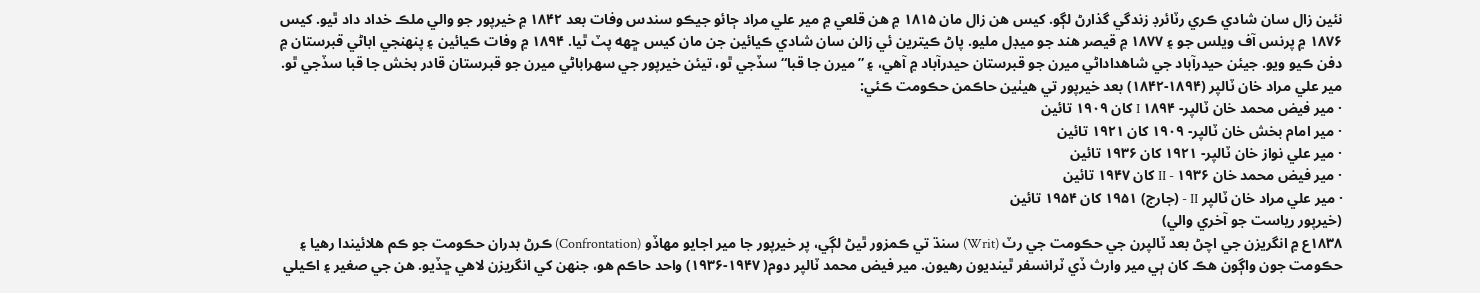نئين زال سان شادي ڪري رٽائرڊ زندگي گذارڻ لڳو. کيس هن زال مان ۱۸۱۵ ۾ هن قلعي ۾ مير علي مراد ڄائو جيڪو سندس وفات بعد ۱۸۴۲ ۾ خيرپور جو والي ملڪ خداد داد ٿيو. کيس ۱۸۷۶ ۾ پرنس آف ويلس جو ۽ ۱۸۷۷ ۾ قيصر هند جو ميڊل مليو. پاڻ ڪيترين ئي زالن سان شادي ڪيائين جن مان کيس ڇهه پٽ ٿيا. ۱۸۹۴ ۾ وفات ڪيائين ۽ پنهنجي اباڻي قبرستان ۾ دفن ڪيو ويو. جيئن حيدرآباد جي شاهداداڻي ميرن جو قبرستان حيدرآباد ۾ آهي، ۽ ”ميرن جا قبا“ سڏجي ٿو، تيئن خيرپور جي سهراباڻي ميرن جو قبرستان قادر بخش جا قبا سڏجي ٿو.
مير علي مراد خان ٽالپر (۱۸۹۴-۱۸۴۲) بعد خيرپور تي هيٺين حاڪمن حڪومت ڪئي:
· مير فيض محمد خان ٽالپر- I ۱۸۹۴ کان ۱۹۰۹ تائين
· مير امام بخش خان ٽالپر- ۱۹۰۹ کان ۱۹۲۱ تائين
· مير علي نواز خان ٽالپر- ۱۹۲۱ کان ۱۹۳۶ تائين
· مير فيض محمد خان II - ۱۹۳۶ کان ۱۹۴۷ تائين
· مير علي مراد خان ٽالپر II - (جارج) ۱۹۵۱ کان ۱۹۵۴ تائين
(خيرپور رياست جو آخري والي)
۱۸۳۸ع ۾ انگريزن جي اچڻ بعد ٽالپرن جي حڪومت جي رٽ (Writ) سنڌ تي ڪمزور ٿيڻ لڳي، پر خيرپور جا مير اجايو مهاڏو (Confrontation) ڪرڻ بدران حڪومت جو ڪم هلائيندا رهيا ۽ حڪومت جون واڳون هڪ کان ٻي مير وارث ڏي ٽرانسفر ٿينديون رهيون. مير فيض محمد ٽالپر دوم( ۱۹۴۷-۱۹۳۶) واحد حاڪم هو، جنهن کي انگريزن لاهي ڇڏيو. هن جي صغير ۽ اڪيلي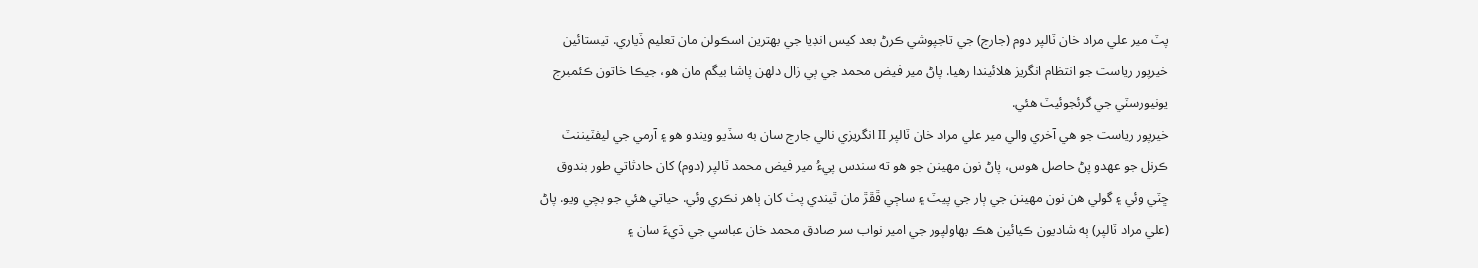پٽ مير علي مراد خان ٽالپر دوم (جارج) جي تاجپوشي ڪرڻ بعد کيس انڊيا جي بهترين اسڪولن مان تعليم ڏياري. تيستائين خيرپور رياست جو انتظام انگريز هلائيندا رهيا. پاڻ مير فيض محمد جي ٻي زال دلهن پاشا بيگم مان هو، جيڪا خاتون ڪئمبرج يونيورسٽي جي گرئجوئيٽ هئي.
خيرپور رياست جو هي آخري والي مير علي مراد خان ٽالپر II انگريزي نالي جارج سان به سڏيو ويندو هو ۽ آرمي جي ليفٽيننٽ ڪرنل جو عهدو پڻ حاصل هوس، پاڻ نون مهينن جو هو ته سندس پيءُ مير فيض محمد ٽالپر (دوم) کان حادثاتي طور بندوق ڇٽي وئي ۽ گولي هن نون مهينن جي ٻار جي پيٽ ۽ ساڄي ڦڦڙ مان ٿيندي پٺ کان ٻاهر نڪري وئي. حياتي هئي جو بچي ويو. پاڻ (علي مراد ٽالپر) ٻه شاديون ڪيائين هڪ بهاولپور جي امير نواب سر صادق محمد خان عباسي جي ڌيءَ سان ۽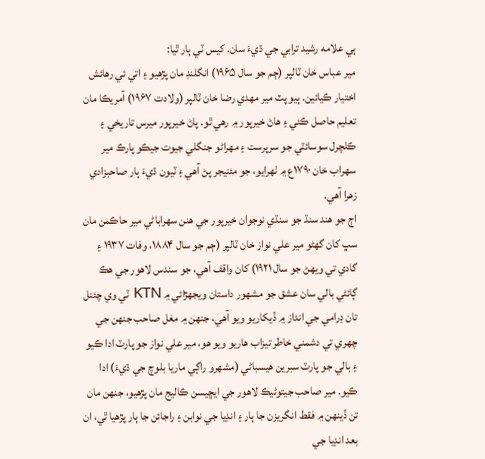ٻي علامه رشيد ترابي جي ڌيءَ سان. کيس ٽي ٻار ٿيا:
مير عباس خان ٽالپر (ڄم جو سال ۱۹۶۵) انگلنڊ مان پڙهيو ۽ اتي ئي رهائش اختيار ڪيائين. ٻيو پٽ مير مهدي رضا خان ٽالپر (ولادت ۱۹۶۷) آمريڪا مان تعليم حاصل ڪئي ۽ هاڻ خيرپور ۾ رهي ٿو. پاڻ خيرپور ميرس تاريخي ۽ ڪلچرل سوسائٽي جو سرپرست ۽ مهراڻو جنگلي جيوت جيڪو پارڪ مير سهراب خان ۱۷۹۰ع ۾ ٺهرايو، جو مئنيجر پڻ آهي ۽ ٽيون ڌيءَ ٻار صاحبزادي زهرا آهي.
اڄ جو هند سنڌ جو سنڌي نوجوان خيرپور جي هنن سهراباڻي مير حاڪمن مان سڀ کان گهڻو مير علي نواز خان ٽالپر (ڄم جو سال ۱۸۸۴، وفات ۱۹۳۷ ۽ گادي تي ويهڻ جو سال ۱۹۲۱) کان واقف آهي، جو سندس لاهور جي هڪ ڳائڻي بالي سان عشق جو مشهور داستان ويجهڙائي ۾ KTN ٽي وي چئنل تان ڊرامي جي انداز ۾ ڏيکاريو ويو آهي، جنهن ۾ مغل صاحب جنهن جي چهري تي دشمني خاطر تيزاب هاريو ويو هو، مير علي نواز جو پارٽ ادا ڪيو ۽ بالي جو پارٽ سبرين هيسباڻي (مشهرو راڳي ماريا بلوچ جي ڌيءَ) ادا ڪيو. مير صاحب جيتوڻيڪ لاهور جي ايڇيسن ڪاليج مان پڙهيو، جنهن مان تن ڏينهن ۾ فقط انگريزن جا ٻار ۽ انڊيا جي نوابن ۽ راجائن جا ٻار پڙهيا ٿي، ان بعد انڊيا جي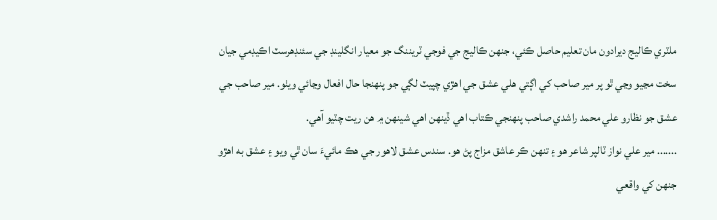ملٽري ڪاليج ديرادون مان تعليم حاصل ڪئي، جنهن ڪاليج جي فوجي ٽريننگ جو معيار انگلينڊ جي سئنڊهرسٽ اڪيڊمي جيان سخت مڃيو وڃي ٿو پر مير صاحب کي اڳتي هلي عشق جي اهڙي چپيٽ لڳي جو پنهنجا حال افعال وڃائي ويٺو. مير صاحب جي عشق جو نظارو علي محمد راشدي صاحب پنهنجي ڪتاب اهي ڏينهن اهي شينهن ۾ هن ريت چٽيو آهي.
....... مير علي نواز ٽالپر شاعر هو ۽ تنهن ڪر عاشق مزاج پڻ هو. سندس عشق لاهور جي هڪ مائيءَ سان ٿي ويو ۽ عشق به اهڙو جنهن کي واقعي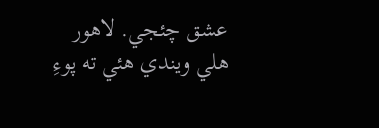عشق چئجي. لاهور هلي ويندي هئي ته پوءِ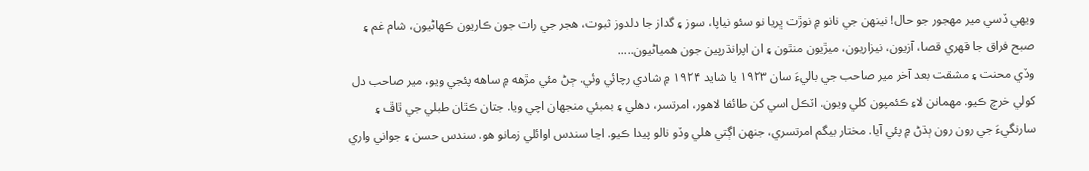ويهي ڏسي مير مهجور جو حال! نينهن جي نانو ۾ نوڙت ڀريا نو سئو نياپا، سوز ۽ گداز جا دلدوز ثبوت، هجر جي رات جون ڪاريون ڪهاڻيون، شام غم ۽ صبح فراق جا قهري قصا، آزيون، نيزاريون، ميڙيون منٿون ۽ ان اپرانڌرپين جون همياڻيون.....
وڏي محنت ۽ مشقت بعد آخر مير صاحب جي باليءَ سان ۱۹۲۳ يا شايد ۱۹۲۴ ۾ شادي رچائي وئي. ڄڻ مئي مڙهه ۾ ساهه پئجي ويو، مير صاحب دل کولي خرچ ڪيو. مهمانن لاءِ ڪئمپون کلي ويون. اٽڪل اسي کن طائفا لاهور، امرتسر، دهلي ۽ بمبئي منجهان اچي ويا. جتان ڪٿان طبلي جي ٿاڦ ۽ سارنگيءَ جي رون رون ٻڌڻ ۾ پئي آيا. مختار بيگم امرتسري، جنهن اڳتي هلي وڏو نالو پيدا ڪيو. اڃا سندس اوائلي زمانو هو. سندس حسن ۽ جواني واري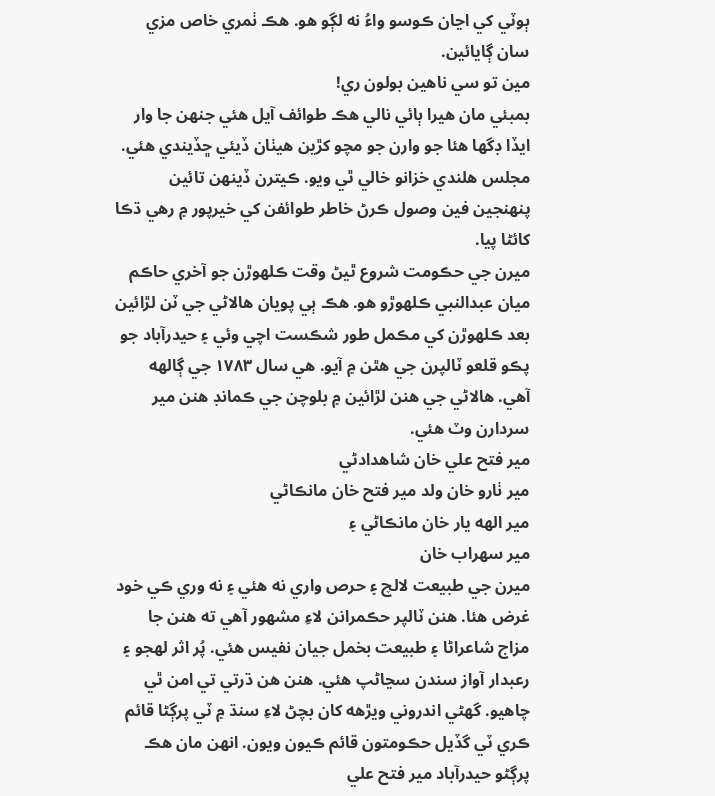ٻوٽي کي اڃان ڪوسو واءُ نه لڳو هو. هڪ ٺمري خاص مزي سان ڳايائين.
مين تو سي ناهين بولون ري!
بمبئي مان هيرا ٻائي نالي هڪ طوائف آيل هئي جنهن جا وار ايڏا ڊگها هئا جو وارن جو مچو کڙين هيٺان ڏيئي ڇڏيندي هئي. مجلس هلندي خزانو خالي ٿي ويو. ڪيترن ڏينهن تائين پنهنجين فين وصول ڪرڻ خاطر طوائفن کي خيرپور ۾ رهي ڌڪا کائڻا پيا.
ميرن جي حڪومت شروع ٿيڻ وقت ڪلهوڙن جو آخري حاڪم ميان عبدالنبي ڪلهوڙو هو. هڪ ٻي پويان هالاڻي جي ٽن لڙائين بعد ڪلهوڙن کي مڪمل طور شڪست اچي وئي ۽ حيدرآباد جو پڪو قلعو ٽالپرن جي هٿن ۾ آيو. هي سال ۱۷۸۳ جي ڳالهه آهي. هالاڻي جي هنن لڙائين ۾ بلوچن جي ڪمانڊ هنن مير سردارن وٽ هئي.
مير فتح علي خان شاهدادڻي
مير ٺارو خان ولد مير فتح خان مانڪاڻي
مير الهه يار خان مانڪاڻي ۽
مير سهراب خان
ميرن جي طبيعت لالچ ۽ حرص واري نه هئي ۽ نه وري ڪي خود غرض هئا. هنن ٽالپر حڪمرانن لاءِ مشهور آهي ته هنن جا مزاج شاعراڻا ۽ طبيعت بخمل جيان نفيس هئي. پُر اثر لهجو ۽ رعبدار آواز سندن سڃاڻپ هئي. هنن هن ڌرتي تي امن ٿي چاهيو. گهڻي اندروني ويڙهه کان بچڻ لاءِ سنڌ ۾ ٽي پرڳڻا قائم ڪري ٽي گڏيل حڪومتون قائم ڪيون ويون. انهن مان هڪ پرڳڻو حيدرآباد مير فتح علي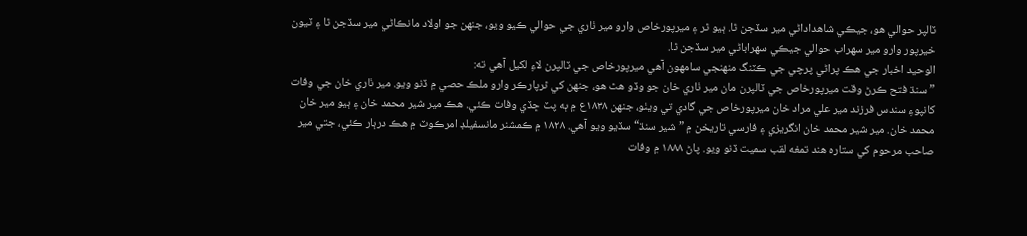ٽالپر حوالي هو، جيڪي شاهداداڻي مير سڏجن ٿا. ٻيو ٿر ۽ ميرپورخاص وارو مير ٺاري جي حوالي ڪيو ويو، جنهن جو اولاد مانڪاڻي مير سڏجن ٿا ۽ ٽيون خيرپور وارو مير سهراب حوالي جيڪي سهراباڻي مير سڏجن ٿا.
الوحيد اخبار جي هڪ پراڻي پرچي جي ڪٽنگ منهنجي سامهون آهي ميرپورخاص جي ٽالپرن لاءِ لکيل آهي ته:
”سنڌ فتح ڪرڻ وقت ميرپورخاص جي ٽالپرن مان مير ٺاري خان جو وڏو هٿ هو، جنهن کي ٿرپارڪر وارو ملڪ حصي ۾ ڏنو ويو. مير ٺاري خان جي وفات کانپوءِ سندس فرزند مير علي مراد خان ميرپورخاص جي گادي تي ويٺو، جنهن ۱۸۳۸ع ۾ ٻه پٽ ڇڏي وفات ڪئي. هڪ مير شير محمد خان ۽ ٻيو مير خان محمد خان. مير شير محمد خان انگريزي ۽ فارسي تاريخن ۾ ”شير سنڌ“ سڏيو ويو آهي. ۱۸۲۸ ۾ ڪمشنر مانسفيلڊ امرڪوٽ ۾ هڪ درٻار ڪئي، جتي مير صاحب مرحوم کي ستاره هند تمغه لقب سميت ڏنو ويو. پاڻ ۱۸۸۸ ۾ وفات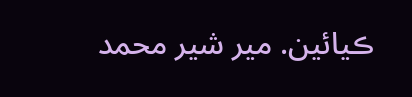ڪيائين. مير شير محمد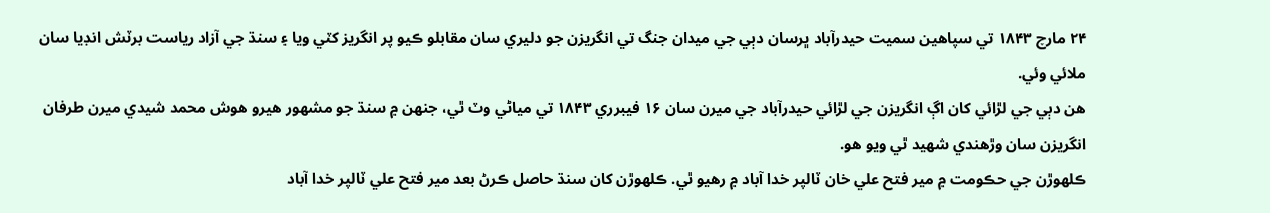۲۴ مارچ ۱۸۴۳ تي سپاهين سميت حيدرآباد ڀرسان دٻي جي ميدان جنگ تي انگريزن جو دليري سان مقابلو ڪيو پر انگريز کٽي ويا ۽ سنڌ جي آزاد رياست برٽش انڊيا سان ملائي وئي.
هن دٻي جي لڙائي کان اڳ انگريزن جي لڙائي حيدرآباد جي ميرن سان ۱۶ فيبرري ۱۸۴۳ تي مياڻي وٽ ٿي، جنهن ۾ سنڌ جو مشهور هيرو هوش محمد شيدي ميرن طرفان انگريزن سان وڙهندي شهيد ٿي ويو هو.
ڪلهوڙن جي حڪومت ۾ مير فتح علي خان ٽالپر خدا آباد ۾ رهيو ٿي. ڪلهوڙن کان سنڌ حاصل ڪرڻ بعد مير فتح علي ٽالپر خدا آباد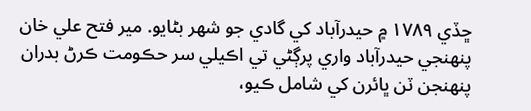ڇڏي ۱۷۸۹ ۾ حيدرآباد کي گادي جو شهر بڻايو. مير فتح علي خان پنهنجي حيدرآباد واري پرڳڻي تي اڪيلي سر حڪومت ڪرڻ بدران پنهنجن ٽن ڀائرن کي شامل ڪيو،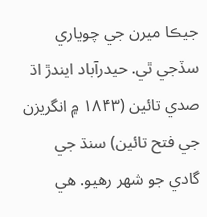جيڪا ميرن جي چوياري سڏجي ٿي. حيدرآباد ايندڙ اڌ صدي تائين (۱۸۴۳ ۾ انگريزن جي فتح تائين) سنڌ جي گادي جو شهر رهيو. هي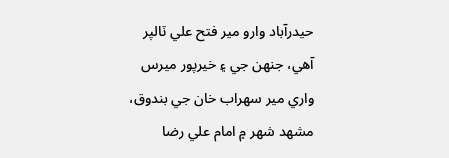حيدرآباد وارو مير فتح علي ٽالپر آهي، جنهن جي ۽ خيرپور ميرس واري مير سهراب خان جي بندوق، مشهد شهر ۾ امام علي رضا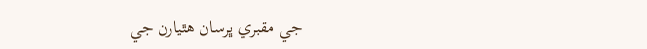جي مقبري ڀرسان هٿيارن جي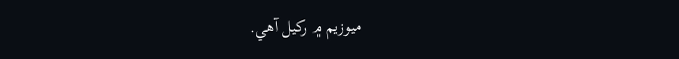ميوزيم ۾ رکيل آهي.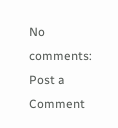No comments:
Post a Comment